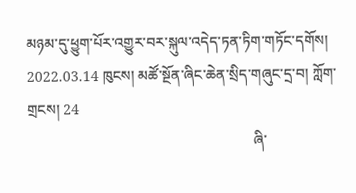མཉམ་དུ་ཕྱུག་པོར་འགྱུར་བར་སྐུལ་འདེད་ཏན་ཏིག་གཏོང་དགོས།
2022.03.14 ཁུངས། མཚོ་སྔོན་ཞིང་ཆེན་སྲིད་གཞུང་དྲ་བ། ཀློག་གྲངས། 24
                                                              ཞི་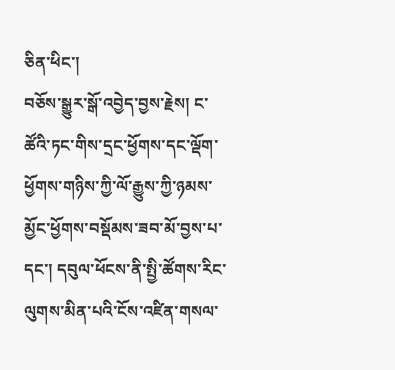ཅིན་ཕིང་།
བཅོས་སྒྱུར་སྒོ་འབྱེད་བྱས་རྗེས། ང་ཚོའི་ཏང་གིས་དྲང་ཕྱོགས་དང་ལྡོག་ཕྱོགས་གཉིས་ཀྱི་ལོ་རྒྱུས་ཀྱི་ཉམས་མྱོང་ཕྱོགས་བསྡོམས་ཟབ་མོ་བྱས་པ་དང་། དབུལ་ཕོངས་ནི་སྤྱི་ཚོགས་རིང་ལུགས་མིན་པའི་ངོས་འཛིན་གསལ་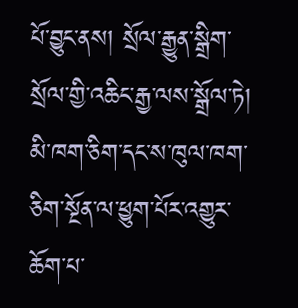པོ་བྱུང་ནས། སྲོལ་རྒྱུན་སྒྲིག་སྲོལ་གྱི་འཆིང་རྒྱ་ལས་སྒྲོལ་ཏེ། མི་ཁག་ཅིག་དང་ས་ཁུལ་ཁག་ཅིག་སྔོན་ལ་ཕྱུག་པོར་འགྱུར་ཆོག་པ་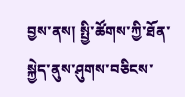བྱས་ནས། སྤྱི་ཚོགས་ཀྱི་ཐོན་སྐྱེད་ནུས་ཤུགས་བཅིངས་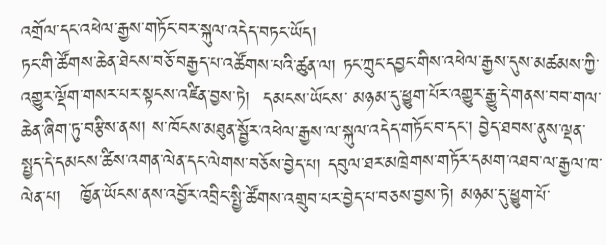འགྲོལ་དང་འཕེལ་རྒྱས་གཏོང་བར་སྐུལ་འདེད་བཏང་ཡོད།
ཏང་གི་ཚོགས་ཆེན་ཐེངས་བཅོ་བརྒྱད་པ་འཚོགས་པའི་ཚུན་ལ། ཏང་ཀྲུང་དབྱང་གིས་འཕེལ་རྒྱས་དུས་མཚམས་ཀྱི་འགྱུར་ལྡོག་གསར་པར་སྟངས་འཛིན་བྱས་ཏེ།  དམངས་ཡོངས་ མཉམ་དུ་ཕྱུག་པོར་འགྱུར་རྒྱུ་དེ་གནས་བབ་གལ་ཆེན་ཞིག་ཏུ་བརྩིས་ནས། ས་ཁོངས་མཐུན་སྦྱོར་འཕེལ་རྒྱས་ལ་སྐུལ་འདེད་གཏོང་བ་དང་། བྱེད་ཐབས་ནུས་ལྡན་སྤྱད་དེ་དམངས་ཚིས་འགན་ལེན་དང་ལེགས་བཅོས་བྱེད་པ། དབུལ་ཐར་མཁྲེགས་གཏོར་དམག་འཐབ་ལ་རྒྱལ་ཁ་ལེན་པ།   ཁྱོན་ཡོངས་ནས་འབྱོར་འབྲིང་སྤྱི་ཚོགས་འགྲུབ་པར་བྱེད་པ་བཅས་བྱས་ཏེ། མཉམ་དུ་ཕྱུག་པོ་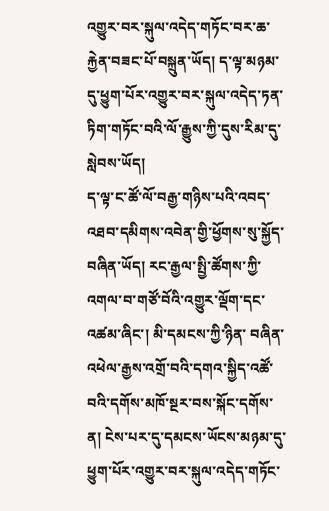འགྱུར་བར་སྐུལ་འདེད་གཏོང་བར་ཆ་རྐྱེན་བཟང་པོ་བསྐྲུན་ཡོད། ད་ལྟ་མཉམ་དུ་ཕྱུག་པོར་འགྱུར་བར་སྐུལ་འདེད་ཏན་ཏིག་གཏོང་བའི་ལོ་རྒྱུས་ཀྱི་དུས་རིམ་དུ་སླེབས་ཡོད།
ད་ལྟ་ང་ཚོ་ལོ་བརྒྱ་གཉིས་པའི་འབད་འཐབ་དམིགས་འབེན་གྱི་ཕྱོགས་སུ་སྐྱོད་བཞིན་ཡོད། རང་རྒྱལ་སྤྱི་ཚོགས་ཀྱི་འགལ་བ་གཙོ་བོའི་འགྱུར་ལྡོག་དང་འཚམ་ཞིང་། མི་དམངས་ཀྱི་ཉིན་ བཞིན་འཕེལ་རྒྱས་འགྲོ་བའི་དགའ་སྐྱིད་འཚོ་བའི་དགོས་མཁོ་སྔར་བས་སྐོང་དགོས་ན། ངེས་པར་དུ་དམངས་ཡོངས་མཉམ་དུ་ཕྱུག་པོར་འགྱུར་བར་སྐུལ་འདེད་གཏོང་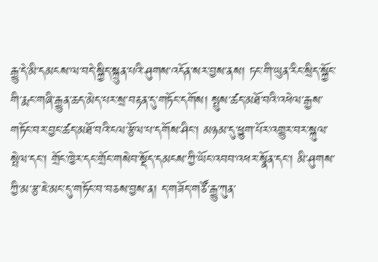རྒྱུ་དེ་མི་དམངས་ལ་བདེ་སྐྱིད་སྐྲུན་པའི་ཤུགས་འདོན་སར་བྱས་ནས། ཏང་གི་ཡུན་རིང་སྲིད་སྐྱོང་གི་རྨང་གཞི་རྒྱུན་ཆད་མེད་པར་སྲ་བརྟན་དུ་གཏོང་དགོས། སྤུས་ཚད་མཐོ་བའི་འཕེལ་རྒྱས་གཏོང་བར་བྱང་ཚད་མཐོ་བའི་ངལ་རྩོལ་པ་དགོས་ཤིང་། མཉམ་དུ་ཕྱུག་པོར་འགྱུར་བར་སྐུལ་སྤེལ་དང་། གྲོང་ཁྱེར་དང་གྲོང་གསེབ་སྡོད་དམངས་ཀྱི་ཡོང་འབབ་འཕར་སྣོན་དང་། མི་ཤུགས་ཀྱི་མ་རྩ་ཇེ་མང་དུ་གཏོང་བ་བཅས་བྱས་ན། ད་གཟོད་གཙོ་རྒྱུ་ཀུན་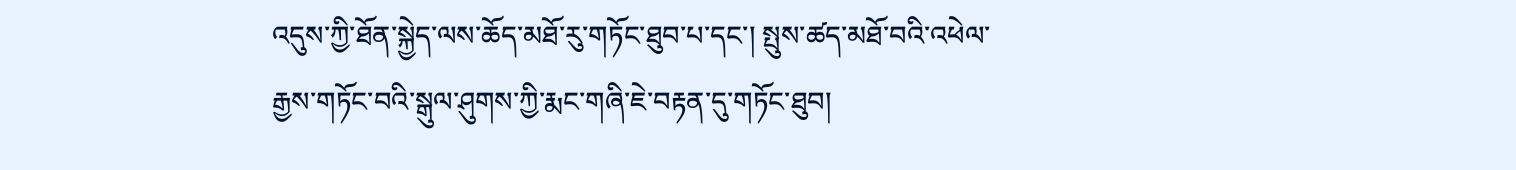འདུས་ཀྱི་ཐོན་སྐྱེད་ལས་ཆོད་མཐོ་རུ་གཏོང་ཐུབ་པ་དང་། སྤུས་ཚད་མཐོ་བའི་འཕེལ་རྒྱས་གཏོང་བའི་སྒུལ་ཤུགས་ཀྱི་རྨང་གཞི་ཇེ་བརྟན་དུ་གཏོང་ཐུབ།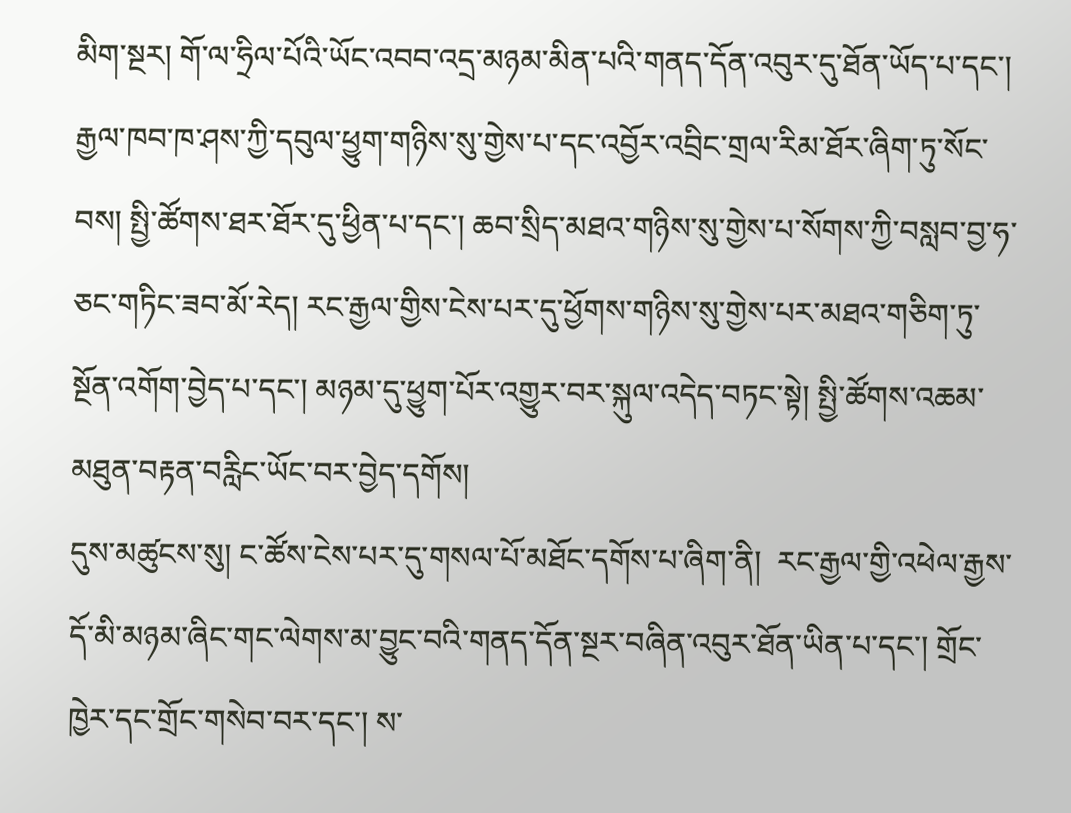མིག་སྔར། གོ་ལ་ཧྲིལ་པོའི་ཡོང་འབབ་འདྲ་མཉམ་མིན་པའི་གནད་དོན་འབུར་དུ་ཐོན་ཡོད་པ་དང་། རྒྱལ་ཁབ་ཁ་ཤས་ཀྱི་དབུལ་ཕྱུག་གཉིས་སུ་གྱེས་པ་དང་འབྱོར་འབྲིང་གྲལ་རིམ་ཐོར་ཞིག་ཏུ་སོང་བས། སྤྱི་ཚོགས་ཐར་ཐོར་དུ་ཕྱིན་པ་དང་། ཆབ་སྲིད་མཐའ་གཉིས་སུ་གྱེས་པ་སོགས་ཀྱི་བསླབ་བྱ་ཧ་ཅང་གཏིང་ཟབ་མོ་རེད། རང་རྒྱལ་གྱིས་ངེས་པར་དུ་ཕྱོགས་གཉིས་སུ་གྱེས་པར་མཐའ་གཅིག་ཏུ་སྔོན་འགོག་བྱེད་པ་དང་། མཉམ་དུ་ཕྱུག་པོར་འགྱུར་བར་སྐུལ་འདེད་བཏང་སྟེ། སྤྱི་ཚོགས་འཆམ་མཐུན་བརྟན་བརླིང་ཡོང་བར་བྱེད་དགོས།
དུས་མཚུངས་སུ། ང་ཚོས་ངེས་པར་དུ་གསལ་པོ་མཐོང་དགོས་པ་ཞིག་ནི།  རང་རྒྱལ་གྱི་འཕེལ་རྒྱས་དོ་མི་མཉམ་ཞིང་གང་ལེགས་མ་བྱུང་བའི་གནད་དོན་སྔར་བཞིན་འབུར་ཐོན་ཡིན་པ་དང་། གྲོང་ཁྱེར་དང་གྲོང་གསེབ་བར་དང་། ས་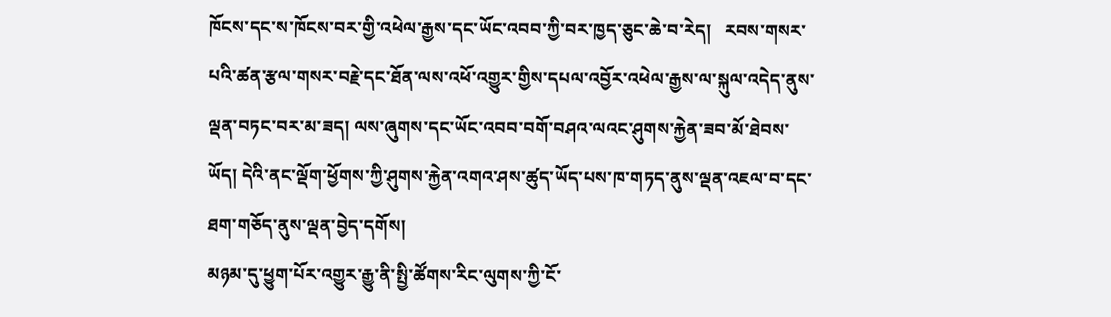ཁོངས་དང་ས་ཁོངས་བར་གྱི་འཕེལ་རྒྱས་དང་ཡོང་འབབ་ཀྱི་བར་ཁྱད་ཅུང་ཆེ་བ་རེད།   རབས་གསར་པའི་ཚན་རྩལ་གསར་བརྗེ་དང་ཐོན་ལས་འཕོ་འགྱུར་གྱིས་དཔལ་འབྱོར་འཕེལ་རྒྱས་ལ་སྐུལ་འདེད་ནུས་ལྡན་བཏང་བར་མ་ཟད། ལས་ཞུགས་དང་ཡོང་འབབ་བགོ་བཤའ་ལའང་ཤུགས་རྐྱེན་ཟབ་མོ་ཐེབས་ཡོད། དེའི་ནང་ལྡོག་ཕྱོགས་ཀྱི་ཤུགས་རྐྱེན་འགའ་ཤས་ཚུད་ཡོད་པས་ཁ་གཏད་ནུས་ལྡན་འཇལ་བ་དང་ཐག་གཅོད་ནུས་ལྡན་བྱེད་དགོས།
མཉམ་དུ་ཕྱུག་པོར་འགྱུར་རྒྱུ་ནི་སྤྱི་ཚོགས་རིང་ལུགས་ཀྱི་ངོ་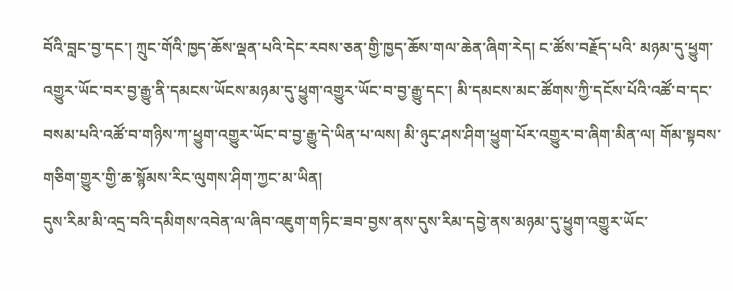བོའི་བླང་བྱ་དང་། ཀྲུང་གོའི་ཁྱད་ཆོས་ལྡན་པའི་དེང་རབས་ཅན་གྱི་ཁྱད་ཆོས་གལ་ཆེན་ཞིག་རེད། ང་ཚོས་བརྗོད་པའི་ མཉམ་དུ་ཕྱུག་འགྱུར་ཡོང་བར་བྱ་རྒྱུ་ནི་དམངས་ཡོངས་མཉམ་དུ་ཕྱུག་འགྱུར་ཡོང་བ་བྱ་རྒྱུ་དང་། མི་དམངས་མང་ཚོགས་ཀྱི་དངོས་པོའི་འཚོ་བ་དང་བསམ་པའི་འཚོ་བ་གཉིས་ཀ་ཕྱུག་འགྱུར་ཡོང་བ་བྱ་རྒྱུ་དེ་ཡིན་པ་ལས། མི་ཉུང་ཤས་ཤིག་ཕྱུག་པོར་འགྱུར་བ་ཞིག་མིན་ལ། གོམ་སྟབས་གཅིག་གྱུར་གྱི་ཆ་སྙོམས་རིང་ལུགས་ཤིག་ཀྱང་མ་ཡིན།
དུས་རིམ་མི་འདྲ་བའི་དམིགས་འབེན་ལ་ཞིབ་འཇུག་གཏིང་ཟབ་བྱས་ནས་དུས་རིམ་དབྱེ་ནས་མཉམ་དུ་ཕྱུག་འགྱུར་ཡོང་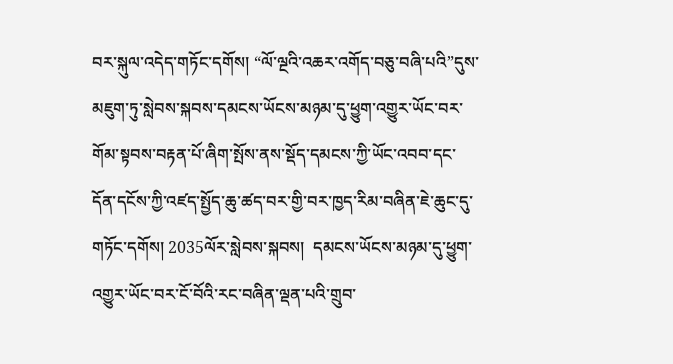བར་སྐུལ་འདེད་གཏོང་དགོས། “ལོ་ལྔའི་འཆར་འགོད་བཅུ་བཞི་པའི”དུས་མཇུག་ཏུ་སླེབས་སྐབས་དམངས་ཡོངས་མཉམ་དུ་ཕྱུག་འགྱུར་ཡོང་བར་གོམ་སྟབས་བརྟན་པོ་ཞིག་སྤོས་ནས་སྡོད་དམངས་ཀྱི་ཡོང་འབབ་དང་དོན་དངོས་ཀྱི་འཛད་སྤྱོད་ཆུ་ཚད་བར་གྱི་བར་ཁྱད་རིམ་བཞིན་ཇེ་ཆུང་དུ་གཏོང་དགོས། 2035ལོར་སླེབས་སྐབས།  དམངས་ཡོངས་མཉམ་དུ་ཕྱུག་འགྱུར་ཡོང་བར་ངོ་བོའི་རང་བཞིན་ལྡན་པའི་གྲུབ་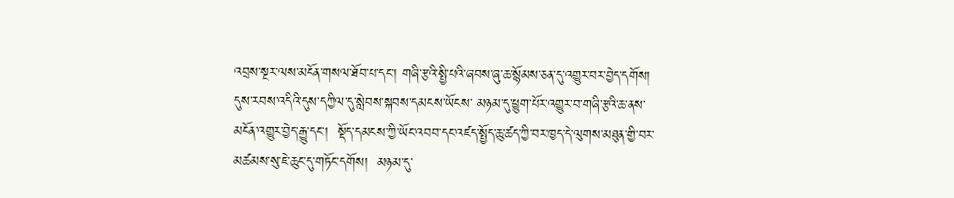འབྲས་སྔར་ལས་མངོན་གསལ་ཐོབ་པ་དང་། གཞི་རྩའི་སྤྱི་པའི་ཞབས་ཞུ་ཆ་སྙོམས་ཅན་དུ་འགྱུར་བར་བྱེད་དགོས། དུས་རབས་འདིའི་དུས་དཀྱིལ་དུ་སླེབས་སྐབས་དམངས་ཡོངས་ མཉམ་དུ་ཕྱུག་པོར་འགྱུར་བ་གཞི་རྩའི་ཆ་ནས་མངོན་འགྱུར་བྱེད་རྒྱུ་དང་།  སྡོད་དམངས་ཀྱི་ཡོང་འབབ་དང་འཛད་སྤྱོད་ཆུ་ཚད་ཀྱི་བར་ཁྱད་དེ་ལུགས་མཐུན་གྱི་བར་མཚམས་སུ་ཇེ་ཆུང་དུ་གཏོང་དགོས།  མཉམ་དུ་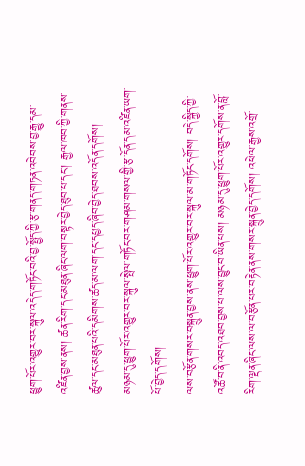ཕྱུག་པོར་འགྱུར་བར་སྐུལ་འདེད་གཏོང་བའི་བྱ་སྤྱོད་ཀྱི་རྩ་གནད་གཏན་འབེབས་བྱ་རྒྱུ་དམ་འཛིན་བྱས་ནས། ཚན་རིག་དང་མཐུན་ཞིང་ལག་བསྟར་བྱེད་ཐུབ་པ་དང་། རྒྱལ་ཁབ་ཀྱི་གནས་ཚུལ་དང་མཐུན་པའི་དམིགས་ཚད་མ་ལག་དང་དཔྱད་ཞིབ་བྱེད་ཐབས་འདོན་དགོས།
མཉམ་དུ་ཕྱུག་པོར་འགྱུར་བར་སྐུལ་སྤེལ་གཏོང་བར་གཤམ་གསལ་གྱི་རྩ་དོན་དམ་འཛིན་ཡག་པོ་བྱེད་དགོས།
ལས་བརྩོན་གསར་བསྐྲུན་བྱས་ནས་ཕྱུག་པོར་འགྱུར་བར་སྐུལ་མ་གཏོང་དགོས། བདེ་སྐྱིད་ཀྱི་འཚོ་བ་ནི་འབད་འཐབ་བྱས་པ་ལས་བྱུང་བ་ཡིན་པས། མཉམ་དུ་ཕྱུག་པོར་འགྱུར་དགོས་ན་བློ་རིག་ལྡན་ཞིང་ལས་ལ་བརྩོན་པར་བརྟེན་ནས་གསར་སྐྲུན་བྱེད་དགོས། འཕེལ་རྒྱས་འགྲོ་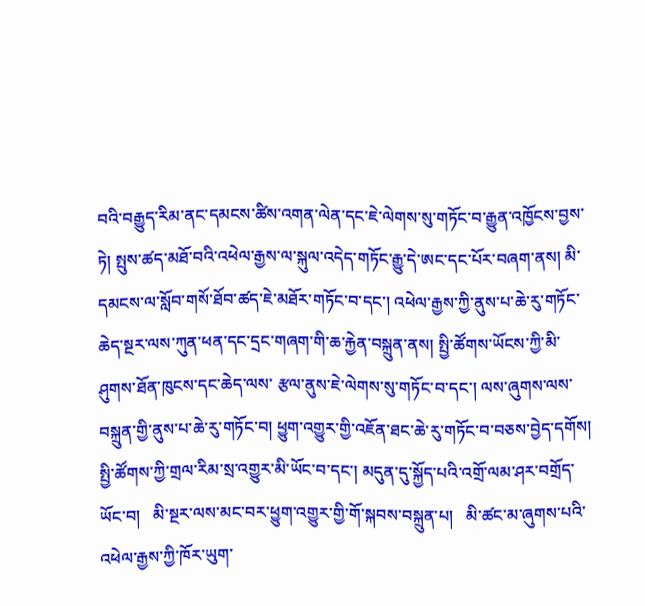བའི་བརྒྱུད་རིམ་ནང་དམངས་ཚིས་འགན་ལེན་དང་ཇེ་ལེགས་སུ་གཏོང་བ་རྒྱུན་འཁྱོངས་བྱས་ཏེ། སྤུས་ཚད་མཐོ་བའི་འཕེལ་རྒྱས་ལ་སྐུལ་འདེད་གཏོང་རྒྱུ་དེ་ཨང་དང་པོར་བཞག་ནས། མི་དམངས་ལ་སློབ་གསོ་ཐོབ་ཚད་ཇེ་མཐོར་གཏོང་བ་དང་། འཕེལ་རྒྱས་ཀྱི་ནུས་པ་ཆེ་རུ་གཏོང་ཆེད་སྔར་ལས་ཀུན་ཕན་དང་དྲང་གཞག་གི་ཆ་རྐྱེན་བསྐྲུན་ནས། སྤྱི་ཚོགས་ཡོངས་ཀྱི་མི་ཤུགས་ཐོན་ཁུངས་དང་ཆེད་ལས་ རྩལ་ནུས་ཇེ་ལེགས་སུ་གཏོང་བ་དང་། ལས་ཞུགས་ལས་བསྐྲུན་གྱི་ནུས་པ་ཆེ་རུ་གཏོང་བ། ཕྱུག་འགྱུར་གྱི་འཇོན་ཐང་ཆེ་རུ་གཏོང་བ་བཅས་བྱེད་དགོས།   སྤྱི་ཚོགས་ཀྱི་གྲལ་རིམ་སྲ་འགྱུར་མི་ཡོང་བ་དང་། མདུན་དུ་སྐྱོད་པའི་འགྲོ་ལམ་ཤར་བགྲོད་ཡོང་བ།   མི་སྔར་ལས་མང་བར་ཕྱུག་འགྱུར་གྱི་གོ་སྐབས་བསྐྲུན་པ།   མི་ཚང་མ་ཞུགས་པའི་འཕེལ་རྒྱས་ཀྱི་ཁོར་ཡུག་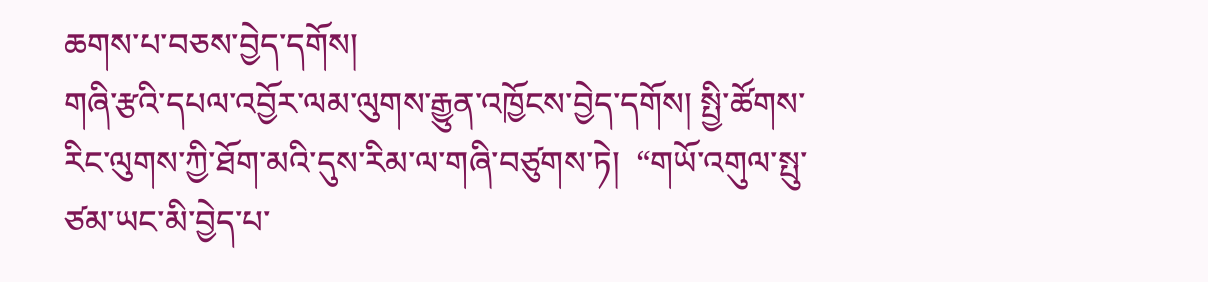ཆགས་པ་བཅས་བྱེད་དགོས།
གཞི་རྩའི་དཔལ་འབྱོར་ལམ་ལུགས་རྒྱུན་འཁྱོངས་བྱེད་དགོས། སྤྱི་ཚོགས་རིང་ལུགས་ཀྱི་ཐོག་མའི་དུས་རིམ་ལ་གཞི་བཙུགས་ཏེ།  “གཡོ་འགུལ་སྤུ་ཙམ་ཡང་མི་བྱེད་པ་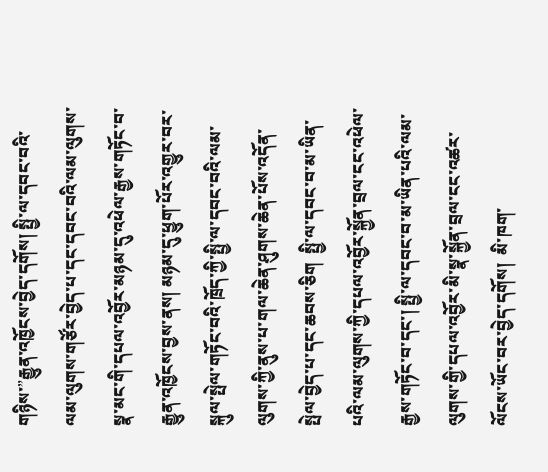གཉིས་”རྒྱུན་འཁྱོངས་བྱེད་དགོས། སྤྱི་ལ་དབང་བའི་ལམ་ལུགས་གཙོར་བྱེད་པ་དང་དབང་བའི་ལམ་ལུགས་སྣ་མང་གི་དཔལ་འབྱོར་མཉམ་དུ་འཕེལ་རྒྱས་གཏོང་བ་རྒྱུན་འཁྱོངས་བྱས་ནས། མཉམ་དུ་ཕྱུག་པོར་འགྱུར་བར་སྐུལ་སྤེལ་གཏོང་བའི་ཁྲོད་ཀྱི་སྤྱི་ལ་དབང་བའི་ལམ་ལུགས་ཀྱི་ནུས་པ་གལ་ཆེན་ཤུགས་ཆེན་པོས་འདོན་སྤེལ་བྱེད་པ་དང་ཆབས་ཅིག  སྤྱི་ལ་དབང་བ་མ་ཡིན་པའི་ལམ་ལུགས་ཀྱི་དཔལ་འབྱོར་སྐྱོན་བྲལ་ངང་འཕེལ་རྒྱས་གཏོང་བ་དང་། སྤྱི་ལ་དབང་བ་མ་ཡིན་པའི་ལམ་ལུགས་གྱི་དཔལ་འབྱོར་མི་སྣ་སྐྱོན་བྲལ་ངང་འཚར་ལོངས་ཡོང་བར་བྱེད་དགོས།  མི་ཁག་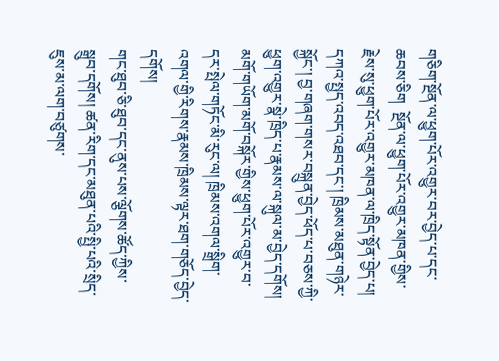གཅིག་སྔོན་ལ་ཕྱུག་པོར་འགྱུར་བར་བྱེད་པ་དང་ཆབས་ཅིག  སྔོན་ལ་ཕྱུག་པོར་འགྱུར་མཁན་གྱིས་རྗེས་སུ་ཕྱུག་པོར་འགྱུར་མཁན་ལ་ཁྲིད་སྟོན་བྱེད་པ།  དཀའ་སྤྱད་འབད་འཐབ་དང་། ཁྲིམས་མཐུན་གཉེར་སྐྱོང་། བྱ་གཞག་གསར་བསྐྲུན་བྱེད་ཕོད་པ་བཅས་ཀྱི་ཕྱུག་འགྱུར་སྣེ་ཁྲིད་པ་རྣམས་ལ་སྐུལ་མ་བྱེད་དགོས། མགོ་གཡོག་མགོ་བསྐོར་གྱིས་ཕྱུག་པོར་འགྱུར་བ་དར་སྤེལ་གཏོང་མི་རུང་ལ། ཁྲིམས་འགལ་སྒྲིག་འགལ་གྱི་རིགས་རྣམས་ཁྲིམས་ལྟར་ཐག་གཅོད་བྱེད་དགོས།
གང་ཐུབ་ཅི་ཐུབ་དང་ནུས་པས་ལྕོགས་ཚོད་ཀྱིས་སྒྲུབ་དགོས། ཚན་རིག་དང་མཐུན་པའི་སྤྱི་པའི་སྲིད་ཇུས་མ་ལག་བཙུགས་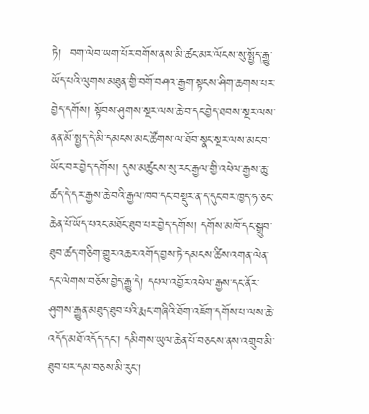ཏེ།  བག་ལེབ་ཡག་པོར་བགོས་ནས་མི་ཚང་མར་ལོངས་སུ་སྤྱོད་རྒྱུ་ཡོད་པའི་ལུགས་མཐུན་གྱི་བགོ་བཤའ་རྒྱག་སྟངས་ཤིག་ཆགས་པར་བྱེད་དགོས། སྟོབས་ཤུགས་སྔར་ལས་ཆེ་བ་དང་བྱེད་ཐབས་སྔར་ལས་ནན་མོ་སྤྱད་དེ་མི་དམངས་མང་ཚོགས་ལ་ཐོབ་སྣང་སྔར་ལས་མང་བ་ཡོང་བར་བྱེད་དགོས། དུས་མཚུངས་སུ་རང་རྒྱལ་གྱི་འཕེལ་རྒྱས་ཆུ་ཚད་དེ་དར་རྒྱས་ཆེ་བའི་རྒྱལ་ཁབ་དང་བསྡུར་ན་ད་དུང་བར་ཁྱད་ཧ་ཅང་ཆེན་པོ་ཡོད་པའང་མཐོང་ཐུབ་པར་བྱེད་དགོས། དགོས་མཁོ་དང་སྒྲུབ་ཐུབ་ཚད་གཅིག་གྱུར་འཆར་འགོད་བྱས་ཏེ་དམངས་ཚིས་འགན་ལེན་དང་ལེགས་བཅོས་བྱེད་རྒྱུ་དེ། དཔལ་འབྱོར་འཕེལ་རྒྱས་དང་ནོར་ཤུགས་རྒྱུན་མཐུད་ཐུབ་པའི་རྨང་གཞིའི་ཐོག་འཇོག་དགོས་པ་ལས་ཆེ་འདོད་མཐོ་འདོད་དང་། དམིགས་ཡུལ་ཆེན་པོ་བཅངས་ནས་འགྲུབ་མི་ཐུབ་པར་དམ་བཅས་མི་རུང་།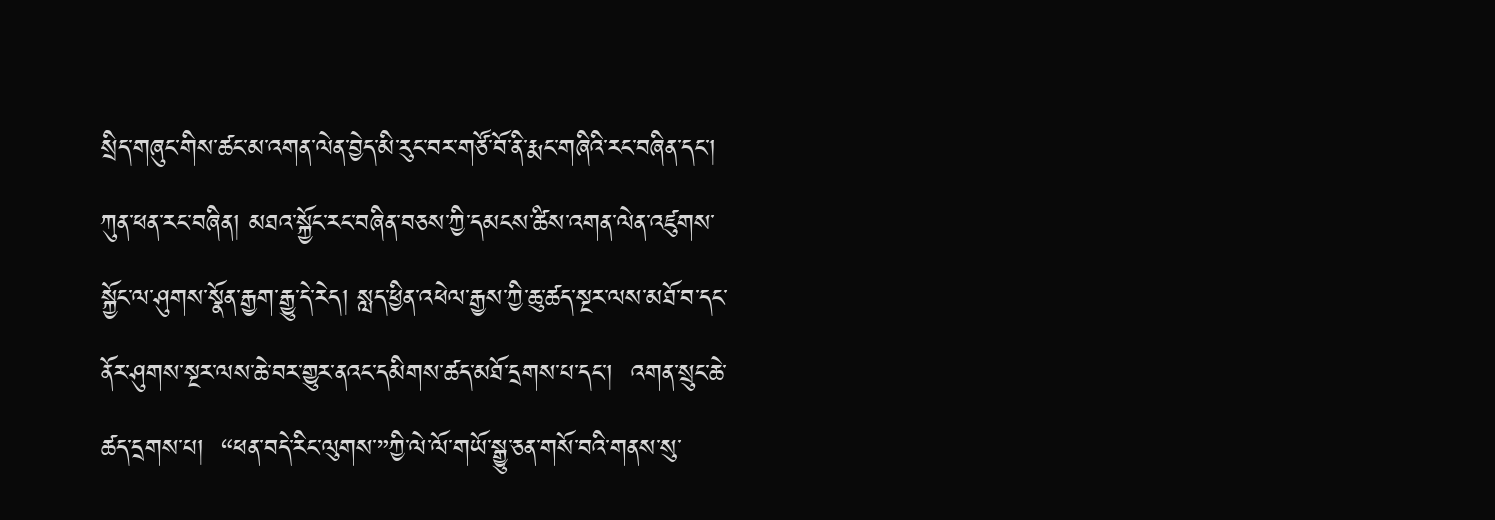སྲིད་གཞུང་གིས་ཚང་མ་འགན་ལེན་བྱེད་མི་རུང་བར་གཙོ་བོ་ནི་རྨང་གཞིའི་རང་བཞིན་དང་། ཀུན་ཕན་རང་བཞིན། མཐའ་སྐྱོང་རང་བཞིན་བཅས་ཀྱི་དམངས་ཚིས་འགན་ལེན་འཛུགས་སྐྱོང་ལ་ཤུགས་སྣོན་རྒྱག་རྒྱུ་དེ་རེད། སླད་ཕྱིན་འཕེལ་རྒྱས་ཀྱི་ཆུ་ཚད་སྔར་ལས་མཐོ་བ་དང་ནོར་ཤུགས་སྔར་ལས་ཆེ་བར་གྱུར་ནའང་དམིགས་ཚད་མཐོ་དྲགས་པ་དང་།  འགན་སྲུང་ཆེ་ཚད་དྲགས་པ།  “ཕན་བདེ་རིང་ལུགས་”ཀྱི་ལེ་ལོ་གཡོ་སྒྱུ་ཅན་གསོ་བའི་གནས་སུ་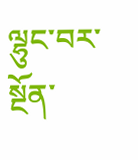ལྷུང་བར་སྔོན་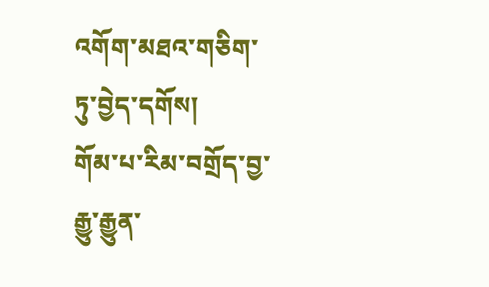འགོག་མཐའ་གཅིག་ཏུ་བྱེད་དགོས།
གོམ་པ་རིམ་བགྲོད་བྱ་རྒྱུ་རྒྱུན་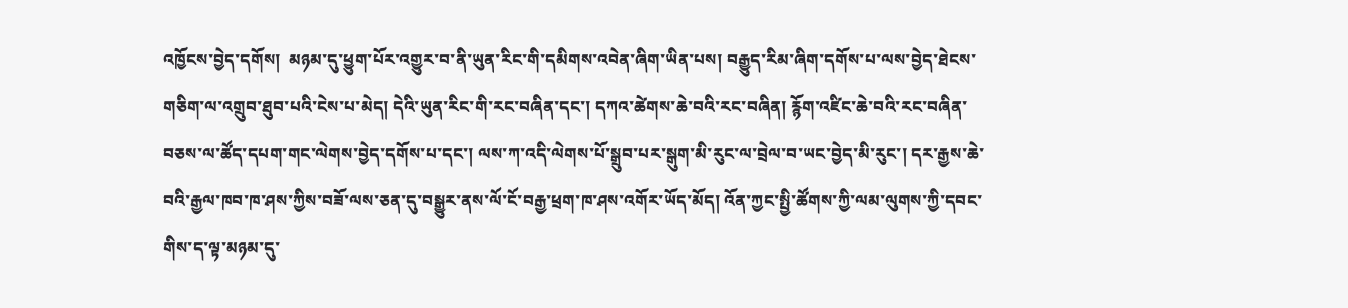འཁྱོངས་བྱེད་དགོས།  མཉམ་དུ་ཕྱུག་པོར་འགྱུར་བ་ནི་ཡུན་རིང་གི་དམིགས་འབེན་ཞིག་ཡིན་པས། བརྒྱུད་རིམ་ཞིག་དགོས་པ་ལས་བྱེད་ཐེངས་གཅིག་ལ་འགྲུབ་ཐུབ་པའི་ངེས་པ་མེད། དེའི་ཡུན་རིང་གི་རང་བཞིན་དང་། དཀའ་ཚེགས་ཆེ་བའི་རང་བཞིན། རྙོག་འཛིང་ཆེ་བའི་རང་བཞིན་བཅས་ལ་ཚོད་དཔག་གང་ལེགས་བྱེད་དགོས་པ་དང་། ལས་ཀ་འདི་ལེགས་པོ་སྒྲུབ་པར་སྒུག་མི་རུང་ལ་བྲེལ་བ་ཡང་བྱེད་མི་རུང་། དར་རྒྱས་ཆེ་བའི་རྒྱལ་ཁབ་ཁ་ཤས་ཀྱིས་བཟོ་ལས་ཅན་དུ་བསྒྱུར་ནས་ལོ་ངོ་བརྒྱ་ཕྲག་ཁ་ཤས་འགོར་ཡོད་མོད། འོན་ཀྱང་སྤྱི་ཚོགས་ཀྱི་ལམ་ལུགས་ཀྱི་དབང་གིས་ད་ལྟ་མཉམ་དུ་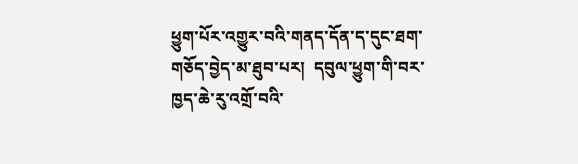ཕྱུག་པོར་འགྱུར་བའི་གནད་དོན་ད་དུང་ཐག་གཅོད་བྱེད་མ་ཐུབ་པར།  དབུལ་ཕྱུག་གི་བར་ཁྱད་ཆེ་རུ་འགྲོ་བའི་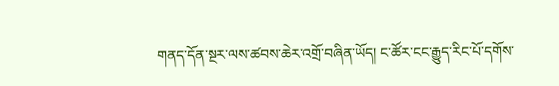གནད་དོན་སྔར་ལས་ཚབས་ཆེར་འགྲོ་བཞིན་ཡོད། ང་ཚོར་ངང་རྒྱུད་རིང་པོ་དགོས་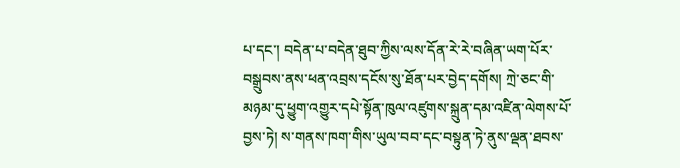པ་དང་། བདེན་པ་བདེན་ཐུབ་ཀྱིས་ལས་དོན་རེ་རེ་བཞིན་ཡག་པོར་བསྒྲུབས་ནས་ཕན་འབྲས་དངོས་སུ་ཐོན་པར་བྱེད་དགོས། ཀྲེ་ཅང་གི་མཉམ་དུ་ཕྱུག་འགྱུར་དཔེ་སྟོན་ཁུལ་འཛུགས་སྐྲུན་དམ་འཛིན་ལེགས་པོ་བྱས་ཏེ། ས་གནས་ཁག་གིས་ཡུལ་བབ་དང་བསྟུན་ཏེ་ནུས་ལྡན་ཐབས་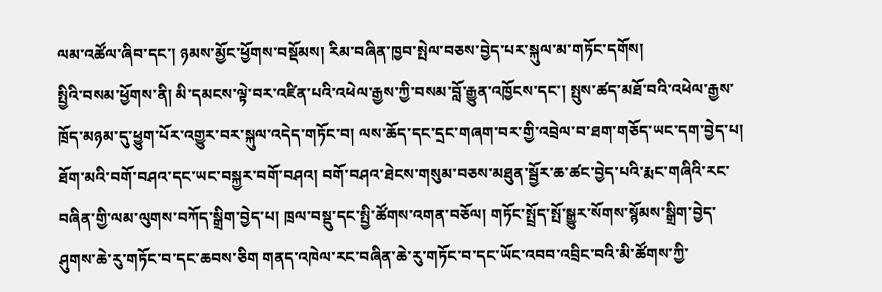ལམ་འཚོལ་ཞིབ་དང་། ཉམས་མྱོང་ཕྱོགས་བསྡོམས། རིམ་བཞིན་ཁྱབ་སྤེལ་བཅས་བྱེད་པར་སྐུལ་མ་གཏོང་དགོས།
སྤྱིའི་བསམ་ཕྱོགས་ནི། མི་དམངས་ལྟེ་བར་འཛིན་པའི་འཕེལ་རྒྱས་ཀྱི་བསམ་བློ་རྒྱུན་འཁྱོངས་དང་། སྤུས་ཚད་མཐོ་བའི་འཕེལ་རྒྱས་ཁྲོད་མཉམ་དུ་ཕྱུག་པོར་འགྱུར་བར་སྐུལ་འདེད་གཏོང་བ། ལས་ཆོད་དང་དྲང་གཞག་བར་གྱི་འབྲེལ་བ་ཐག་གཅོད་ཡང་དག་བྱེད་པ། ཐོག་མའི་བགོ་བཤའ་དང་ཡང་བསྐྱར་བགོ་བཤའ། བགོ་བཤའ་ཐེངས་གསུམ་བཅས་མཐུན་སྦྱོར་ཆ་ཚང་བྱེད་པའི་རྨང་གཞིའི་རང་བཞིན་གྱི་ལམ་ལུགས་བཀོད་སྒྲིག་བྱེད་པ། ཁྲལ་བསྡུ་དང་སྤྱི་ཚོགས་འགན་བཅོལ། གཏོང་སྤྲོད་སྤོ་སྒྱུར་སོགས་སྙོམས་སྒྲིག་བྱེད་ཤུགས་ཆེ་རུ་གཏོང་བ་དང་ཆབས་ཅིག གནད་འཁེལ་རང་བཞིན་ཆེ་རུ་གཏོང་བ་དང་ཡོང་འབབ་འབྲིང་བའི་མི་ཚོགས་ཀྱི་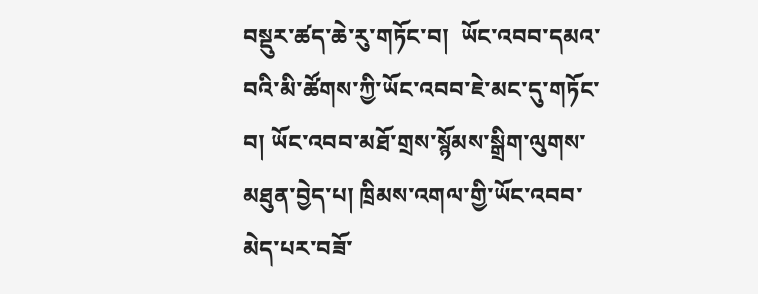བསྡུར་ཚད་ཆེ་རུ་གཏོང་བ།  ཡོང་འབབ་དམའ་བའི་མི་ཚོགས་ཀྱི་ཡོང་འབབ་ཇེ་མང་དུ་གཏོང་བ། ཡོང་འབབ་མཐོ་གྲས་སྙོམས་སྒྲིག་ལུགས་མཐུན་བྱེད་པ། ཁྲིམས་འགལ་གྱི་ཡོང་འབབ་མེད་པར་བཟོ་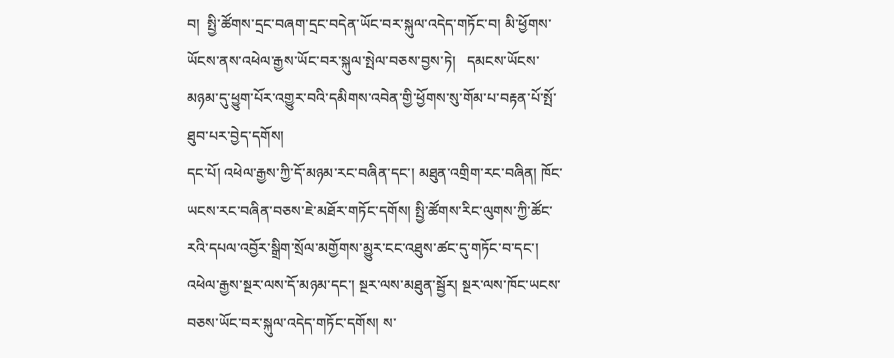བ།  སྤྱི་ཚོགས་དྲང་བཞག་དྲང་བདེན་ཡོང་བར་སྐུལ་འདེད་གཏོང་བ། མི་ཕྱོགས་ཡོངས་ནས་འཕེལ་རྒྱས་ཡོང་བར་སྐུལ་སྤེལ་བཅས་བྱས་ཏེ།   དམངས་ཡོངས་མཉམ་དུ་ཕྱུག་པོར་འགྱུར་བའི་དམིགས་འབེན་གྱི་ཕྱོགས་སུ་གོམ་པ་བརྟན་པོ་སྤོ་ཐུབ་པར་བྱེད་དགོས།
དང་པོ། འཕེལ་རྒྱས་ཀྱི་དོ་མཉམ་རང་བཞིན་དང་། མཐུན་འགྲིག་རང་བཞིན། ཁོང་ཡངས་རང་བཞིན་བཅས་ཇེ་མཐོར་གཏོང་དགོས། སྤྱི་ཚོགས་རིང་ལུགས་ཀྱི་ཚོང་རའི་དཔལ་འབྱོར་སྒྲིག་སྲོལ་མགྱོགས་མྱུར་ངང་འཐུས་ཚང་དུ་གཏོང་བ་དང་། འཕེལ་རྒྱས་སྔར་ལས་དོ་མཉམ་དང་། སྔར་ལས་མཐུན་སྦྱོར། སྔར་ལས་ཁོང་ཡངས་བཅས་ཡོང་བར་སྐུལ་འདེད་གཏོང་དགོས། ས་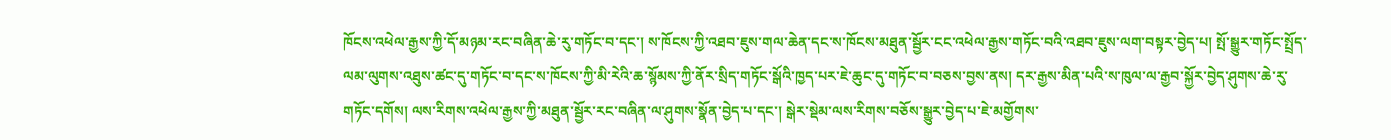ཁོངས་འཕེལ་རྒྱས་ཀྱི་དོ་མཉམ་རང་བཞིན་ཆེ་རུ་གཏོང་བ་དང་། ས་ཁོངས་ཀྱི་འཐབ་ཇུས་གལ་ཆེན་དང་ས་ཁོངས་མཐུན་སྦྱོར་ངང་འཕེལ་རྒྱས་གཏོང་བའི་འཐབ་ཇུས་ལག་བསྟར་བྱེད་པ། སྤོ་སྒྱུར་གཏོང་སྤྲོད་ལམ་ལུགས་འཐུས་ཚང་དུ་གཏོང་བ་དང་ས་ཁོངས་ཀྱི་མི་རེའི་ཆ་སྙོམས་ཀྱི་ནོར་སྲིད་གཏོང་སྒོའི་ཁྱད་པར་ཇེ་ཆུང་དུ་གཏོང་བ་བཅས་བྱས་ནས། དར་རྒྱས་མིན་པའི་ས་ཁུལ་ལ་རྒྱབ་སྐྱོར་བྱེད་ཤུགས་ཆེ་རུ་གཏོང་དགོས། ལས་རིགས་འཕེལ་རྒྱས་ཀྱི་མཐུན་སྦྱོར་རང་བཞིན་ལ་ཤུགས་སྣོན་བྱེད་པ་དང་། སྒེར་སྡེམ་ལས་རིགས་བཅོས་སྒྱུར་བྱེད་པ་ཇེ་མགྱོགས་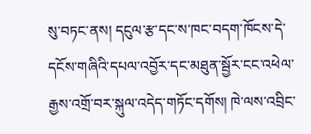སུ་བཏང་ནས། དངུལ་རྩ་དང་ས་ཁང་བདག་ཁོངས་དེ་དངོས་གཞིའི་དཔལ་འབྱོར་དང་མཐུན་སྦྱོར་ངང་འཕེལ་རྒྱས་འགྲོ་བར་སྐུལ་འདེད་གཏོང་དགོས། ཁེ་ལས་འབྲིང་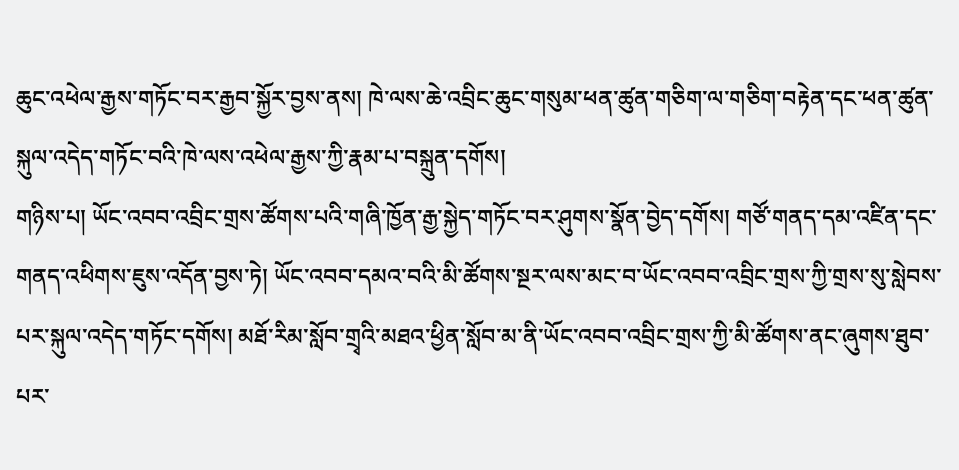ཆུང་འཕེལ་རྒྱས་གཏོང་བར་རྒྱབ་སྐྱོར་བྱས་ནས། ཁེ་ལས་ཆེ་འབྲིང་ཆུང་གསུམ་ཕན་ཚུན་གཅིག་ལ་གཅིག་བརྟེན་དང་ཕན་ཚུན་སྐུལ་འདེད་གཏོང་བའི་ཁེ་ལས་འཕེལ་རྒྱས་ཀྱི་རྣམ་པ་བསྐྲུན་དགོས།
གཉིས་པ། ཡོང་འབབ་འབྲིང་གྲས་ཚོགས་པའི་གཞི་ཁྱོན་རྒྱ་སྐྱེད་གཏོང་བར་ཤུགས་སྣོན་བྱེད་དགོས། གཙོ་གནད་དམ་འཛིན་དང་གནད་འཕིགས་ཇུས་འདོན་བྱས་ཏེ། ཡོང་འབབ་དམའ་བའི་མི་ཚོགས་སྔར་ལས་མང་བ་ཡོང་འབབ་འབྲིང་གྲས་ཀྱི་གྲས་སུ་སླེབས་པར་སྐུལ་འདེད་གཏོང་དགོས། མཐོ་རིམ་སློབ་གྲྭའི་མཐའ་ཕྱིན་སློབ་མ་ནི་ཡོང་འབབ་འབྲིང་གྲས་ཀྱི་མི་ཚོགས་ནང་ཞུགས་ཐུབ་པར་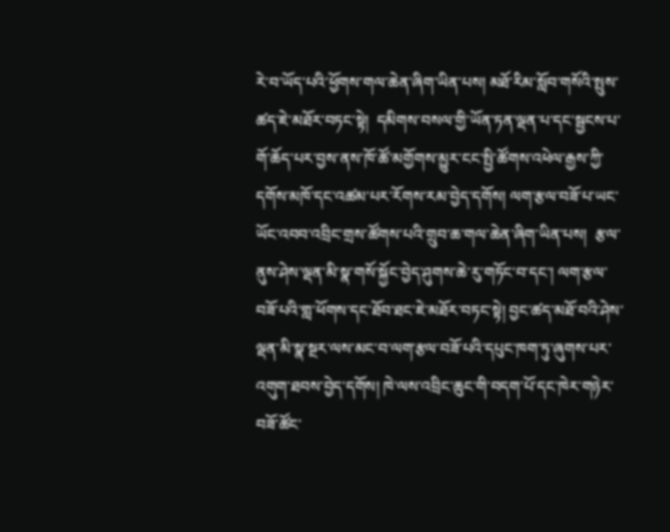རེ་བ་ཡོད་པའི་ཕྱོགས་གལ་ཆེན་ཞིག་ཡིན་པས། མཐོ་རིམ་སློབ་གསོའི་སྤུས་ཚད་ཇེ་མཐོར་བཏང་སྟེ།  དམིགས་བསལ་གྱི་ཡོན་ཏན་ལྡན་པ་དང་སྦྱངས་པ་གོ་ཆོད་པར་བྱས་ནས་ཁོ་ཚོ་མགྱོགས་མྱུར་ངང་སྤྱི་ཚོགས་འཕེལ་རྒྱས་ཀྱི་དགོས་མཁོ་དང་འཚམ་པར་རོགས་རམ་བྱེད་དགོས། ལག་རྩལ་བཟོ་པ་ཡང་ཡོང་འབབ་འབྲིང་གྲས་ཚོགས་པའི་གྲུབ་ཆ་གལ་ཆེན་ཞིག་ཡིན་པས།  རྩལ་ནུས་ཤེས་ལྡན་མི་སྣ་གསོ་སྐྱོང་བྱེད་ཤུགས་ཆེ་རུ་གཏོང་བ་དང་། ལག་རྩལ་བཟོ་པའི་གླ་ཕོགས་དང་ཐོབ་ཐང་ཇེ་མཐོར་བཏང་སྟེ། བྱང་ཚད་མཐོ་བའི་ཤེས་ལྡན་མི་སྣ་སྔར་ལས་མང་བ་ལག་རྩལ་བཟོ་པའི་དཔུང་ཁག་ཏུ་ཞུགས་པར་འགུག་ཐབས་བྱེད་དགོས། ཁེ་ལས་འབྲིང་ཆུང་གི་བདག་པོ་དང་ཁེར་གཉེར་བཟོ་ཚོང་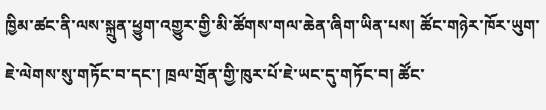ཁྱིམ་ཚང་ནི་ལས་སྐྲུན་ཕྱུག་འགྱུར་གྱི་མི་ཚོགས་གལ་ཆེན་ཞིག་ཡིན་པས། ཚོང་གཉེར་ཁོར་ཡུག་ཇེ་ལེགས་སུ་གཏོང་བ་དང་། ཁྲལ་གྲོན་གྱི་ཁུར་པོ་ཇེ་ཡང་དུ་གཏོང་བ། ཚོང་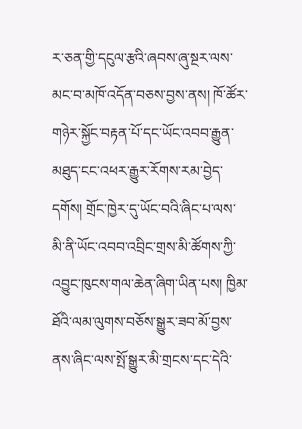ར་ཅན་གྱི་དངུལ་རྩའི་ཞབས་ཞུ་སྔར་ལས་མང་བ་མཁོ་འདོན་བཅས་བྱས་ནས། ཁོ་ཚོར་གཉེར་སྐྱོང་བརྟན་པོ་དང་ཡོང་འབབ་རྒྱུན་མཐུད་ངང་འཕར་རྒྱུར་རོགས་རམ་བྱེད་དགོས། གྲོང་ཁྱེར་དུ་ཡོང་བའི་ཞིང་པ་ལས་མི་ནི་ཡོང་འབབ་འབྲིང་གྲས་མི་ཚོགས་ཀྱི་འབྱུང་ཁུངས་གལ་ཆེན་ཞིག་ཡིན་པས། ཁྱིམ་ཐོའི་ལམ་ལུགས་བཅོས་སྒྱུར་ཟབ་མོ་བྱས་ནས་ཞིང་ལས་སྤོ་སྒྱུར་མི་གྲངས་དང་དེའི་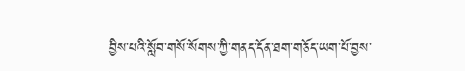བྱིས་པའི་སློབ་གསོ་སོགས་ཀྱི་གནད་དོན་ཐག་གཅོད་ཡག་པོ་བྱས་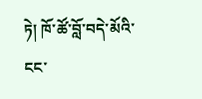ཏེ། ཁོ་ཚོ་བློ་བདེ་མོའི་ངང་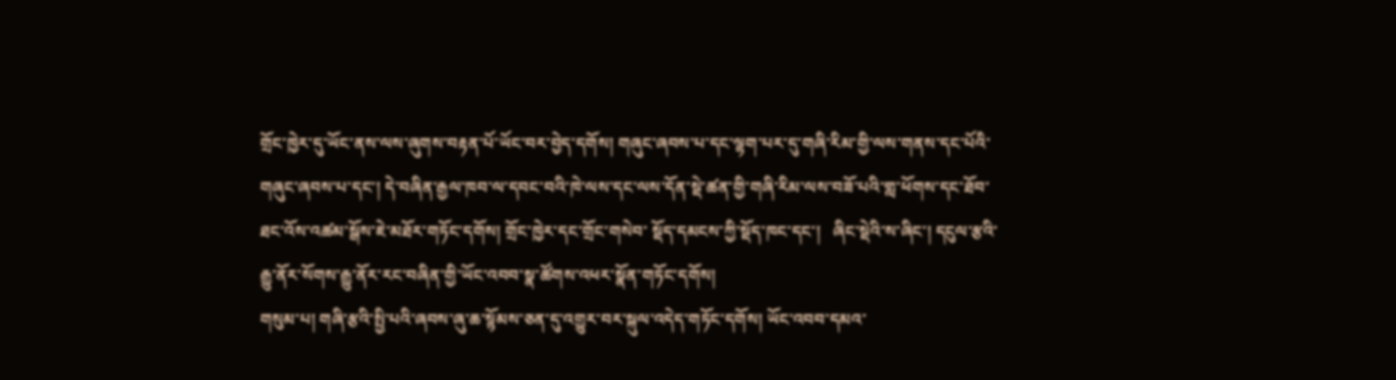གྲོང་ཁྱེར་དུ་ཡོང་ནས་ལས་ཞུགས་བརྟན་པོ་ཡོང་བར་བྱེད་དགོས། གཞུང་ཞབས་པ་དང་ལྷག་པར་དུ་གཞི་རིམ་གྱི་ལས་གནས་དང་པོའི་གཞུང་ཞབས་པ་དང་། དེ་བཞིན་རྒྱལ་ཁབ་ལ་དབང་བའི་ཁེ་ལས་དང་ལས་དོན་སྡེ་ཚན་གྱི་གཞི་རིམ་ལས་བཟོ་པའི་གླ་ཕོགས་དང་ཐོབ་ཐང་འོས་འཚམ་སྒོས་ཇེ་མཐོར་གཏོང་དགོས། གྲོང་ཁྱེར་དང་གྲོང་གསེབ་ སྡོད་དམངས་ཀྱི་སྡོད་ཁང་དང་།   ཞིང་སྡེའི་ས་ཞིང་། དངུལ་རྩའི་རྒྱུ་ནོར་སོགས་རྒྱུ་ནོར་རང་བཞིན་གྱི་ཡོང་འབབ་སྣ་ཚོགས་འཕར་སྣོན་གཏོང་དགོས།
གསུམ་པ། གཞི་རྩའི་སྤྱི་པའི་ཞབས་ཞུ་ཆ་སྙོམས་ཅན་དུ་འགྱུར་བར་སྐུལ་འདེད་གཏོང་དགོས། ཡོང་འབབ་དམའ་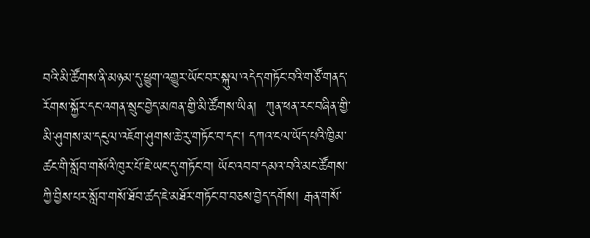བའི་མི་ཚོགས་ནི་མཉམ་དུ་ཕྱུག་འགྱུར་ཡོང་བར་སྐུལ་འདེད་གཏོང་བའི་གཙོ་གནད་རོགས་སྐྱོར་དང་འགན་སྲུང་བྱེད་མཁན་གྱི་མི་ཚོགས་ཡིན།  ཀུན་ཕན་རང་བཞིན་གྱི་མི་ཤུགས་མ་དངུལ་འཇོག་ཤུགས་ཆེ་རུ་གཏོང་བ་དང་། དཀའ་ངལ་ཡོད་པའི་ཁྱིམ་ཚང་གི་སློབ་གསོའི་ཁུར་པོ་ཇེ་ཡང་དུ་གཏོང་བ། ཡོང་འབབ་དམའ་བའི་མང་ཚོགས་ཀྱི་བྱིས་པར་སློབ་གསོ་ཐོབ་ཚད་ཇེ་མཐོར་གཏོང་བ་བཅས་བྱེད་དགོས། རྒན་གསོ་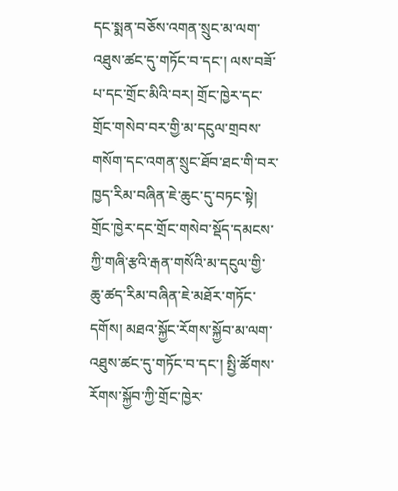དང་སྨན་བཅོས་འགན་སྲུང་མ་ལག་འཐུས་ཚང་དུ་གཏོང་བ་དང་། ལས་བཟོ་པ་དང་གྲོང་མིའི་བར། གྲོང་ཁྱེར་དང་གྲོང་གསེབ་བར་གྱི་མ་དངུལ་གྲབས་གསོག་དང་འགན་སྲུང་ཐོབ་ཐང་གི་བར་ཁྱད་རིམ་བཞིན་ཇེ་ཆུང་དུ་བཏང་སྟེ། གྲོང་ཁྱེར་དང་གྲོང་གསེབ་སྡོད་དམངས་ཀྱི་གཞི་རྩའི་རྒན་གསོའི་མ་དངུལ་གྱི་ཆུ་ཚད་རིམ་བཞིན་ཇེ་མཐོར་གཏོང་དགོས། མཐའ་སྐྱོང་རོགས་སྐྱོབ་མ་ལག་འཐུས་ཚང་དུ་གཏོང་བ་དང་། སྤྱི་ཚོགས་རོགས་སྐྱོབ་ཀྱི་གྲོང་ཁྱེར་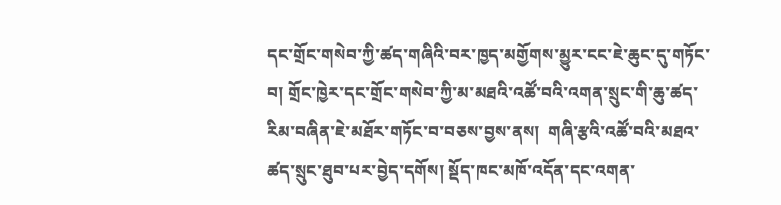དང་གྲོང་གསེབ་ཀྱི་ཚད་གཞིའི་བར་ཁྱད་མགྱོགས་མྱུར་ངང་ཇེ་ཆུང་དུ་གཏོང་བ། གྲོང་ཁྱེར་དང་གྲོང་གསེབ་ཀྱི་མ་མཐའི་འཚོ་བའི་འགན་སྲུང་གི་ཆུ་ཚད་རིམ་བཞིན་ཇེ་མཐོར་གཏོང་བ་བཅས་བྱས་ནས།  གཞི་རྩའི་འཚོ་བའི་མཐའ་ཚད་སྲུང་ཐུབ་པར་བྱེད་དགོས། སྡོད་ཁང་མཁོ་འདོན་དང་འགན་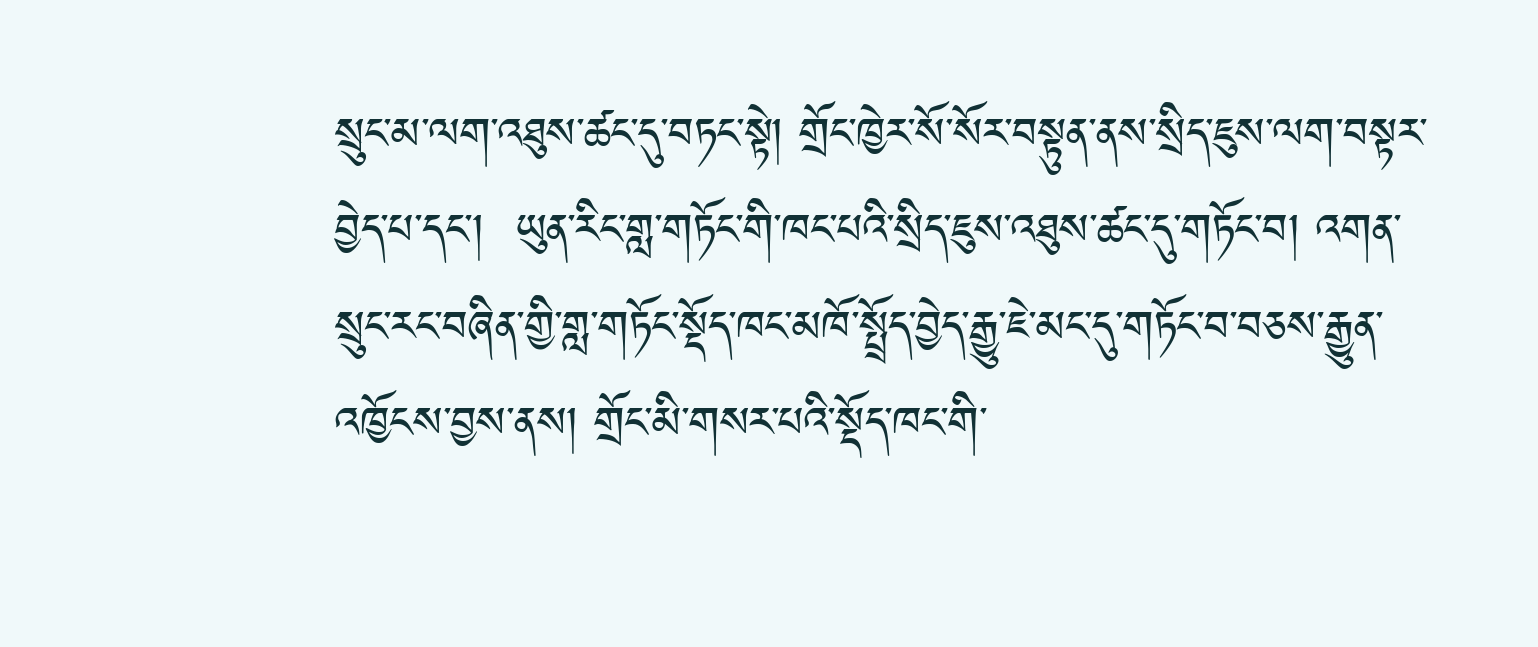སྲུང་མ་ལག་འཐུས་ཚང་དུ་བཏང་སྟེ། གྲོང་ཁྱེར་སོ་སོར་བསྟུན་ནས་སྲིད་ཇུས་ལག་བསྟར་བྱེད་པ་དང་།  ཡུན་རིང་གླ་གཏོང་གི་ཁང་པའི་སྲིད་ཇུས་འཐུས་ཚང་དུ་གཏོང་བ། འགན་སྲུང་རང་བཞིན་གྱི་གླ་གཏོང་སྡོད་ཁང་མཁོ་སྤྲོད་བྱེད་རྒྱུ་ཇེ་མང་དུ་གཏོང་བ་བཅས་རྒྱུན་འཁྱོངས་བྱས་ནས། གྲོང་མི་གསར་པའི་སྡོད་ཁང་གི་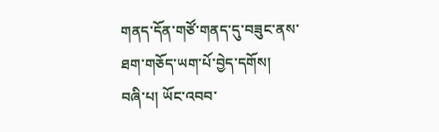གནད་དོན་གཙོ་གནད་དུ་བཟུང་ནས་ཐག་གཅོད་ཡག་པོ་བྱེད་དགོས།
བཞི་པ། ཡོང་འབབ་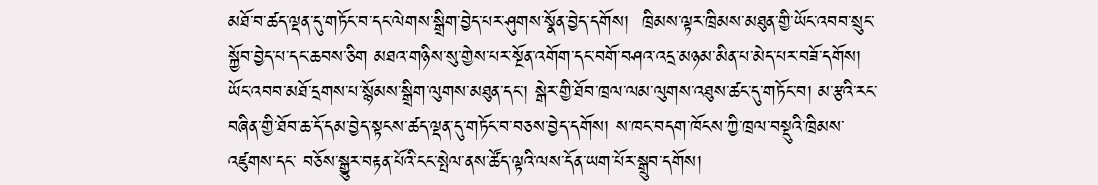མཐོ་བ་ཚད་ལྡན་དུ་གཏོང་བ་དང་ལེགས་སྒྲིག་བྱེད་པར་ཤུགས་སྣོན་བྱེད་དགོས།  ཁྲིམས་ལྟར་ཁྲིམས་མཐུན་གྱི་ཡོང་འབབ་སྲུང་སྐྱོབ་བྱེད་པ་དང་ཆབས་ཅིག མཐའ་གཉིས་སུ་གྱེས་པར་སྔོན་འགོག་དང་བགོ་བཤའ་འདྲ་མཉམ་མིན་པ་མེད་པར་བཟོ་དགོས། ཡོང་འབབ་མཐོ་དྲགས་པ་སྙོམས་སྒྲིག་ལུགས་མཐུན་དང་། སྒེར་གྱི་ཐོབ་ཁྲལ་ལམ་ལུགས་འཐུས་ཚང་དུ་གཏོང་བ། མ་རྩའི་རང་བཞིན་གྱི་ཐོབ་ཆ་དོ་དམ་བྱེད་སྟངས་ཚད་ལྡན་དུ་གཏོང་བ་བཅས་བྱེད་དགོས། ས་ཁང་བདག་ཁོངས་ཀྱི་ཁྲལ་བསྡུའི་ཁྲིམས་འཛུགས་དང་ བཅོས་སྒྱུར་བརྟན་པོའི་ངང་སྤེལ་ནས་ཚོད་ལྟའི་ལས་དོན་ཡག་པོར་སྒྲུབ་དགོས།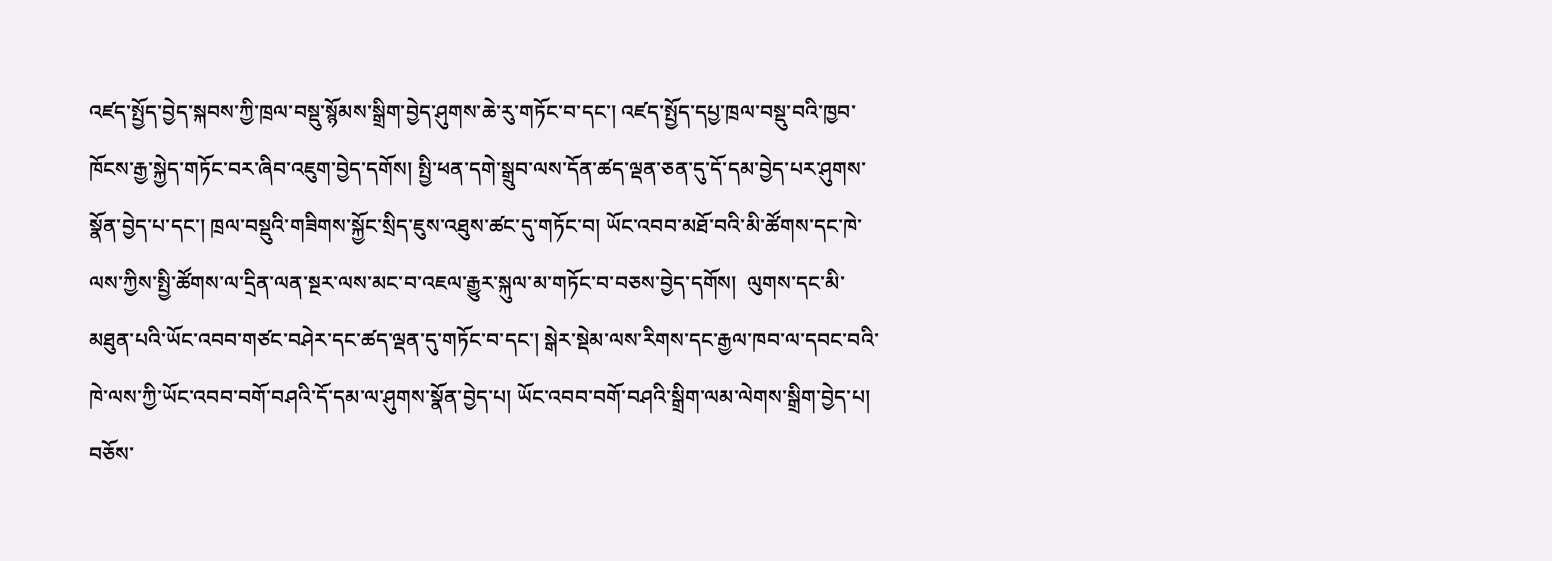འཛད་སྤྱོད་བྱེད་སྐབས་ཀྱི་ཁྲལ་བསྡུ་སྙོམས་སྒྲིག་བྱེད་ཤུགས་ཆེ་རུ་གཏོང་བ་དང་། འཛད་སྤྱོད་དཔྱ་ཁྲལ་བསྡུ་བའི་ཁྱབ་ཁོངས་རྒྱ་སྐྱེད་གཏོང་བར་ཞིབ་འཇུག་བྱེད་དགོས། སྤྱི་ཕན་དགེ་སྒྲུབ་ལས་དོན་ཚད་ལྡན་ཅན་དུ་དོ་དམ་བྱེད་པར་ཤུགས་སྣོན་བྱེད་པ་དང་། ཁྲལ་བསྡུའི་གཟིགས་སྐྱོང་སྲིད་ཇུས་འཐུས་ཚང་དུ་གཏོང་བ། ཡོང་འབབ་མཐོ་བའི་མི་ཚོགས་དང་ཁེ་ལས་ཀྱིས་སྤྱི་ཚོགས་ལ་དྲིན་ལན་སྔར་ལས་མང་བ་འཇལ་རྒྱུར་སྐུལ་མ་གཏོང་བ་བཅས་བྱེད་དགོས།  ལུགས་དང་མི་མཐུན་པའི་ཡོང་འབབ་གཙང་བཤེར་དང་ཚད་ལྡན་དུ་གཏོང་བ་དང་། སྒེར་སྡེམ་ལས་རིགས་དང་རྒྱལ་ཁབ་ལ་དབང་བའི་ཁེ་ལས་ཀྱི་ཡོང་འབབ་བགོ་བཤའི་དོ་དམ་ལ་ཤུགས་སྣོན་བྱེད་པ། ཡོང་འབབ་བགོ་བཤའི་སྒྲིག་ལམ་ལེགས་སྒྲིག་བྱེད་པ།  བཅོས་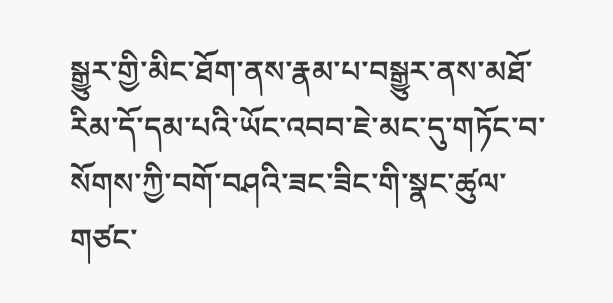སྒྱུར་གྱི་མིང་ཐོག་ནས་རྣམ་པ་བསྒྱུར་ནས་མཐོ་རིམ་དོ་དམ་པའི་ཡོང་འབབ་ཇེ་མང་དུ་གཏོང་བ་སོགས་ཀྱི་བགོ་བཤའི་ཟང་ཟིང་གི་སྣང་ཚུལ་གཙང་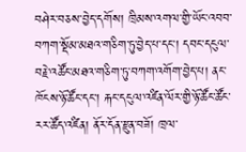བཤེར་བཅས་བྱེད་དགོས། ཁྲིམས་འགལ་གྱི་ཡོང་འབབ་བཀག་སྡོམ་མཐའ་གཅིག་ཏུ་བྱེད་པ་དང་། དབང་དངུལ་བརྗེ་འཚོང་མཐའ་གཅིག་ཏུ་བཀག་འགོག་བྱེད་པ། ནང་ཁོངས་ཉོ་ཚོང་དང་། རྐང་དངུལ་འཛིན་ལོར་གྱི་ཉོ་ཚོང་ཚོང་རར་ཚོད་འཛིན། ནོར་དོན་རྫུན་བཟོ། ཁྲལ་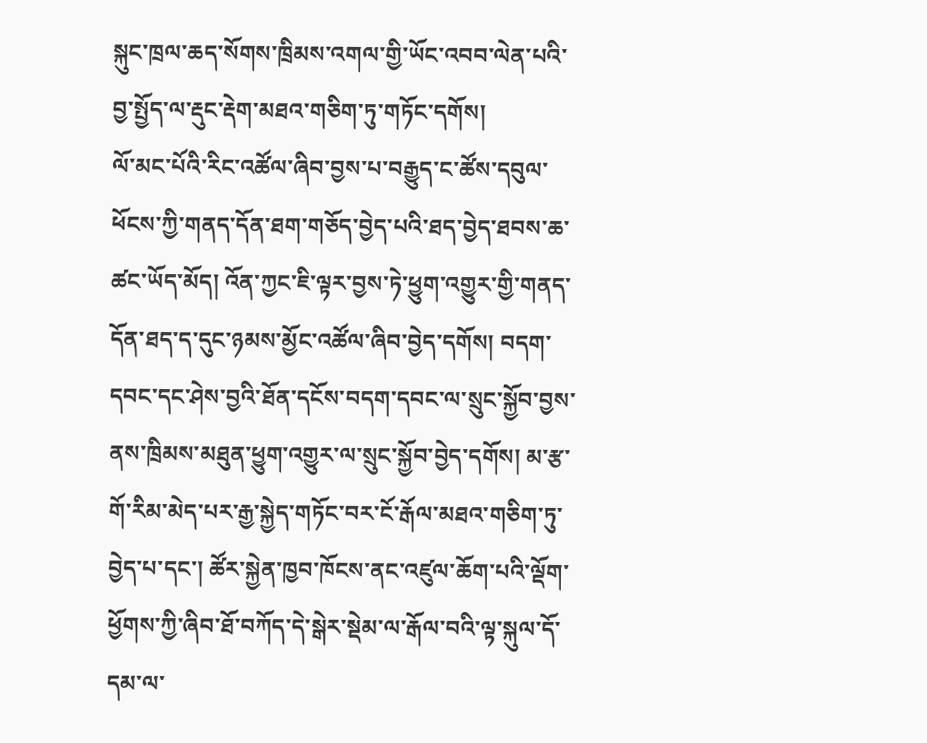སྐུང་ཁྲལ་ཆད་སོགས་ཁྲིམས་འགལ་གྱི་ཡོང་འབབ་ལེན་པའི་བྱ་སྤྱོད་ལ་རྡུང་རྡེག་མཐའ་གཅིག་ཏུ་གཏོང་དགོས།
ལོ་མང་པོའི་རིང་འཚོལ་ཞིབ་བྱས་པ་བརྒྱུད་ང་ཚོས་དབུལ་ཕོངས་ཀྱི་གནད་དོན་ཐག་གཅོད་བྱེད་པའི་ཐད་བྱེད་ཐབས་ཆ་ཚང་ཡོད་མོད། འོན་ཀྱང་ཇི་ལྟར་བྱས་ཏེ་ཕྱུག་འགྱུར་གྱི་གནད་དོན་ཐད་ད་དུང་ཉམས་མྱོང་འཚོལ་ཞིབ་བྱེད་དགོས། བདག་དབང་དང་ཤེས་བྱའི་ཐོན་དངོས་བདག་དབང་ལ་སྲུང་སྐྱོབ་བྱས་ནས་ཁྲིམས་མཐུན་ཕྱུག་འགྱུར་ལ་སྲུང་སྐྱོབ་བྱེད་དགོས། མ་རྩ་གོ་རིམ་མེད་པར་རྒྱ་སྐྱེད་གཏོང་བར་ངོ་རྒོལ་མཐའ་གཅིག་ཏུ་བྱེད་པ་དང་། ཚོར་སྐྱེན་ཁྱབ་ཁོངས་ནང་འཛུལ་ཆོག་པའི་ལྡོག་ཕྱོགས་ཀྱི་ཞིབ་ཐོ་བཀོད་དེ་སྒེར་སྡེམ་ལ་རྒོལ་བའི་ལྟ་སྐུལ་དོ་དམ་ལ་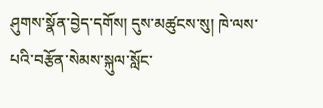ཤུགས་སྣོན་བྱེད་དགོས། དུས་མཚུངས་སུ། ཁེ་ལས་པའི་བརྩོན་སེམས་སྐུལ་སློང་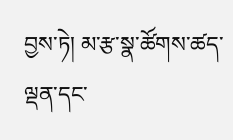བྱས་ཏེ། མ་རྩ་སྣ་ཚོགས་ཚད་ལྡན་དང་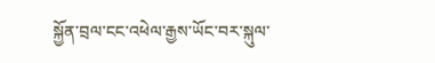སྐྱོན་བྲལ་ངང་འཕེལ་རྒྱས་ཡོང་བར་སྐུལ་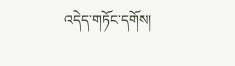འདེད་གཏོང་དགོས།